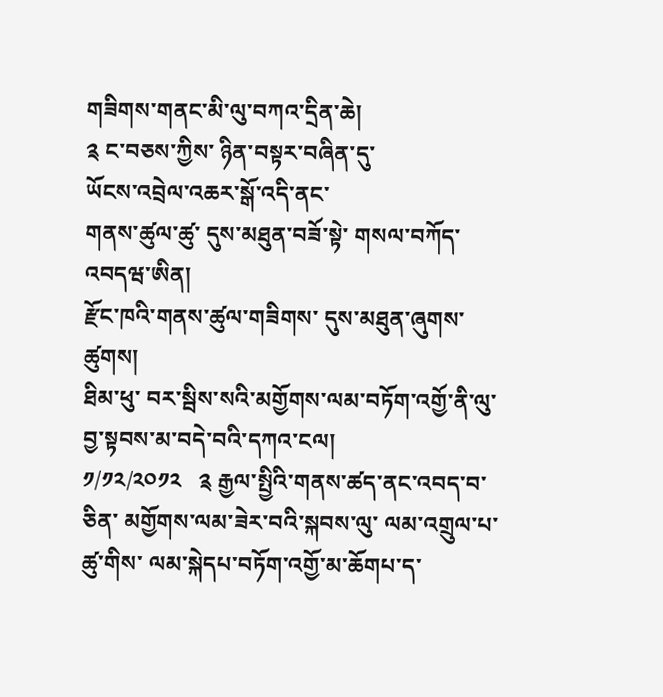གཟིགས་གནང་མི་ལུ་བཀའ་དྲིན་ཆེ།
༉ ང་བཅས་ཀྱིས་ ཉིན་བསྟར་བཞིན་དུ་
ཡོངས་འབྲེལ་འཆར་སྒོ་འདི་ནང་
གནས་ཚུལ་ཚུ་ དུས་མཐུན་བཟོ་སྟེ་ གསལ་བཀོད་འབདཝ་ཨིན།
རྫོང་ཁའི་གནས་ཚུལ་གཟིགས་ དུས་མཐུན་ཞུགས་ཚུགས།
ཐིམ་ཕུ་ བར་སྦིས་སའི་མགྱོགས་ལམ་བཏོག་འགྱོ་ནི་ལུ་ བྱ་སྟབས་མ་བདེ་བའི་དཀའ་ངལ།
༡/༡༢/༢༠༡༢   ༉ རྒྱལ་སྤྱིའི་གནས་ཚད་ནང་འབད་བ་ཅིན་ མགྱོགས་ལམ་ཟེར་བའི་སྐབས་ལུ་ ལམ་འགྲུལ་པ་ཚུ་གིས་ ལམ་སྐེདཔ་བཏོག་འགྱོ་མ་ཆོགཔ་ད་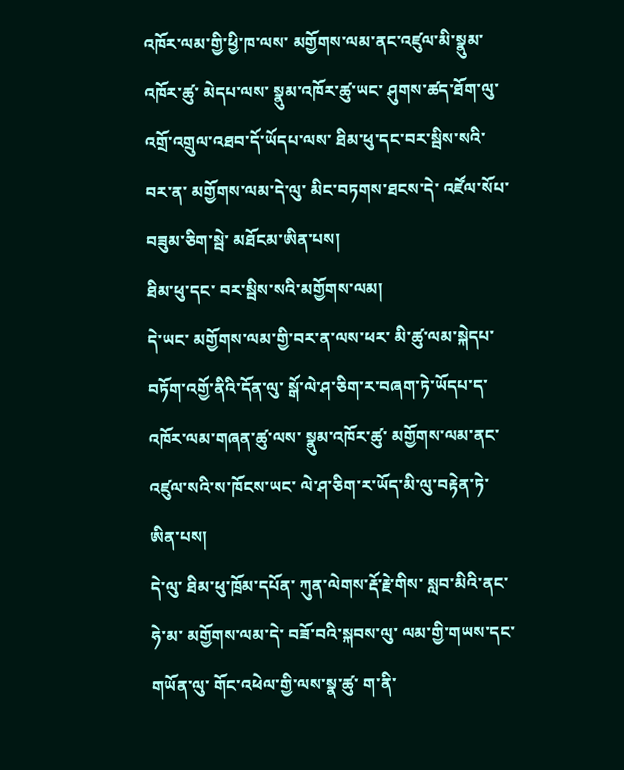འཁོར་ལམ་གྱི་ཕྱི་ཁ་ལས་ མགྱོགས་ལམ་ནང་འཛུལ་མི་སྣུམ་འཁོར་ཚུ་ མེདཔ་ལས་ སྣུམ་འཁོར་ཚུ་ཡང་ ཤུགས་ཚད་ཐོག་ལུ་ འགྲོ་འགྲུལ་འཐབ་དོ་ཡོདཔ་ལས་ ཐིམ་ཕུ་དང་བར་སྦིས་སའི་བར་ན་ མགྱོགས་ལམ་དེ་ལུ་ མིང་བཏགས་ཐངས་དེ་ འཛོལ་སོཔ་བཟུམ་ཅིག་སྦེ་ མཐོངམ་ཨིན་པས།
ཐིམ་ཕུ་དང་ བར་སྦིས་སའི་མགྱོགས་ལམ།
དེ་ཡང་ མགྱོགས་ལམ་གྱི་བར་ན་ལས་ཕར་ མི་ཚུ་ལམ་སྐེདཔ་བཏོག་འགྱོ་ནིའི་དོན་ལུ་ སྒོ་ལེ་ཤ་ཅིག་ར་བཞག་ཏེ་ཡོདཔ་ད་ འཁོར་ལམ་གཞན་ཚུ་ལས་ སྣུམ་འཁོར་ཚུ་ མགྱོགས་ལམ་ནང་འཛུལ་སའི་ས་ཁོངས་ཡང་ ལེ་ཤ་ཅིག་ར་ཡོད་མི་ལུ་བརྟེན་ཏེ་ཨིན་པས།
དེ་ལུ་ ཐིམ་ཕུ་ཁྲོམ་དཔོན་ ཀུན་ལེགས་རྡོ་རྗེ་གིས་ སླབ་མིའི་ནང་ ཧེ་མ་ མགྱོགས་ལམ་དེ་ བཟོ་བའི་སྐབས་ལུ་ ལམ་གྱི་གཡས་དང་གཡོན་ལུ་ གོང་འཕེལ་གྱི་ལས་སྣ་ཚུ་ ག་ནི་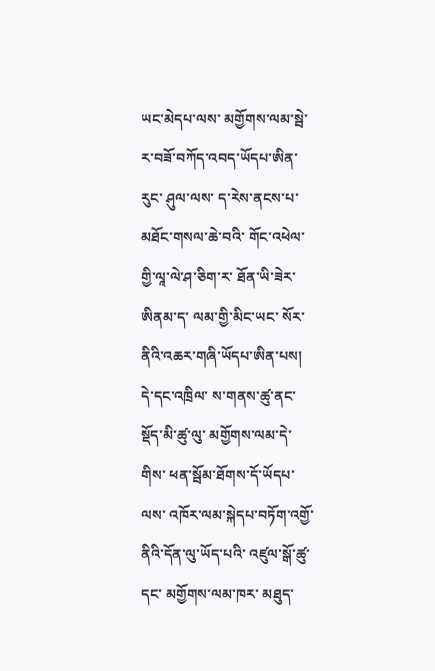ཡང་མེདཔ་ལས་ མགྱོགས་ལམ་སྦེ་ར་བཟོ་བཀོད་འབད་ཡོདཔ་ཨིན་རུང་ ཤུལ་ལས་ ད་རེས་ནངས་པ་ མཐོང་གསལ་ཆེ་བའི་ གོང་འཕེལ་གྱི་ལཱ་ལེ་ཤ་ཅིག་ར་ ཐོན་ཡི་ཟེར་ཨིནམ་ད་ ལམ་གྱི་མིང་ཡང་ སོར་ནིའི་འཆར་གཞི་ཡོདཔ་ཨིན་པས།
དེ་དང་འཁྲིལ་ ས་གནས་ཚུ་ནང་སྡོད་མི་ཚུ་ལུ་ མགྱོགས་ལམ་དེ་གིས་ ཕན་སྦོམ་ཐོགས་དོ་ཡོདཔ་ལས་ འཁོར་ལམ་སྐེདཔ་བཏོག་འགྱོ་ནིའི་དོན་ལུ་ཡོད་པའི་ འཛུལ་སྒོ་ཚུ་དང་ མགྱོགས་ལམ་ཁར་ མཐུད་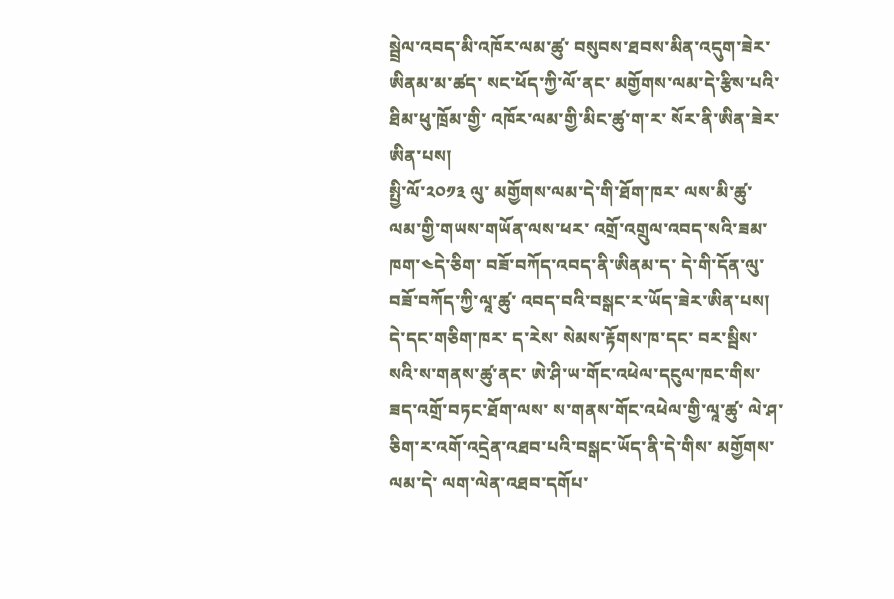སྦྲེལ་འབད་མི་འཁོར་ལམ་ཚུ་ བསུབས་ཐབས་མིན་འདུག་ཟེར་ཨིནམ་མ་ཚད་ སང་ཕོད་ཀྱི་ལོ་ནང་ མགྱོགས་ལམ་དེ་རྩིས་པའི་ ཐིམ་ཕུ་ཁྲོམ་གྱི་ འཁོར་ལམ་གྱི་མིང་ཚུ་ག་ར་ སོར་ནི་ཨིན་ཟེར་ཨིན་པས།
སྤྱི་ལོ་༢༠༡༣ ལུ་ མགྱོགས་ལམ་དེ་གི་ཐོག་ཁར་ ལས་མི་ཚུ་ ལམ་གྱི་གཡས་གཡོན་ལས་ཕར་ འགྲོ་འགྲུལ་འབད་སའི་ཟམ་ཁག་༤དེ་ཅིག་ བཟོ་བཀོད་འབད་ནི་ཨིནམ་ད་ དེ་གི་དོན་ལུ་ བཟོ་བཀོད་ཀྱི་ལཱ་ཚུ་ འབད་བའི་བསྒང་ར་ཡོད་ཟེར་ཨིན་པས།
དེ་དང་གཅིག་ཁར་ ད་རེས་ སེམས་རྟོགས་ཁ་དང་ བར་སྦིས་སའི་ས་གནས་ཚུ་ནང་ ཨེ་ཤི་ཡ་གོང་འཕེལ་དངུལ་ཁང་གིས་ ཟད་འགྲོ་བཏང་ཐོག་ལས་ ས་གནས་གོང་འཕེལ་གྱི་ལཱ་ཚུ་ ལེ་ཤ་ཅིག་ར་འགོ་འདྲེན་འཐབ་པའི་བསྒང་ཡོད་ནི་དེ་གིས་ མགྱོགས་ལམ་དེ་ ལག་ལེན་འཐབ་དགོཔ་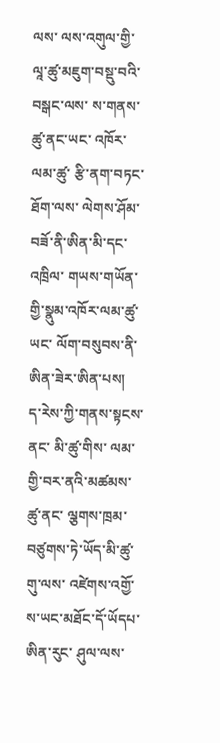ལས་ ལས་འགུལ་གྱི་ལཱ་ཚུ་མཇུག་བསྡུ་བའི་བསྒང་ལས་ ས་གནས་ཚུ་ནང་ཡང་ འཁོར་ལམ་ཚུ་ རྩི་ནག་བཏང་ཐོག་ལས་ ལེགས་ཤོམ་བཟོ་ནི་ཨིན་མི་དང་འཁྲིལ་ གཡས་གཡོན་གྱི་སྣུམ་འཁོར་ལམ་ཚུ་ཡང་ ལོག་བསུབས་ནི་ཨིན་ཟེར་ཨིན་པས།
ད་རེས་ཀྱི་གནས་སྟངས་ནང་ མི་ཚུ་གིས་ ལམ་གྱི་བར་ནའི་མཚམས་ཚུ་ནང་ ལྕགས་ཁྲམ་བཙུགས་ཏེ་ཡོད་མི་ཚུ་གུ་ལས་ འཛེགས་འགྱོ་ས་ཡང་མཐོང་དོ་ཡོདཔ་ཨིན་རུང་ ཤུལ་ལས་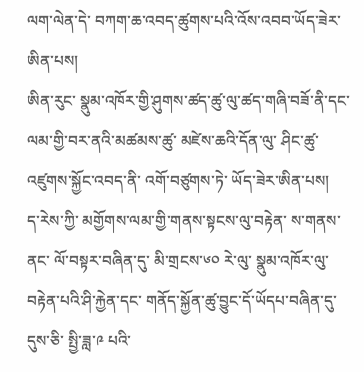ལག་ལེན་དེ་ བཀག་ཆ་འབད་ཚུགས་པའི་འོས་འབབ་ཡོད་ཟེར་ཨིན་པས།
ཨིན་རུང་ སྣུམ་འཁོར་གྱི་ཤུགས་ཚད་ཚུ་ལུ་ཚད་གཞི་བཟོ་ནི་དང་ ལམ་གྱི་བར་ནའི་མཚམས་ཚུ་ མཛེས་ཆའི་དོན་ལུ་ ཤིང་ཚུ་འཛུགས་སྐྱོང་འབད་ནི་ འགོ་བཙུགས་ཏེ་ ཡོད་ཟེར་ཨིན་པས།
ད་རེས་ཀྱི་ མགྱོགས་ལམ་གྱི་གནས་སྟངས་ལུ་བརྟེན་ ས་གནས་ནང་ ལོ་བསྟར་བཞིན་དུ་ མི་གྲངས་༦༠ རེ་ལུ་ སྣུམ་འཁོར་ལུ་བརྟེན་པའི་ཤི་རྐྱེན་དང་ གནོད་སྐྱོན་ཚུ་བྱུང་དོ་ཡོདཔ་བཞིན་དུ་ དུས་ཅི་ སྤྱི་ཟླ་༩ པའི་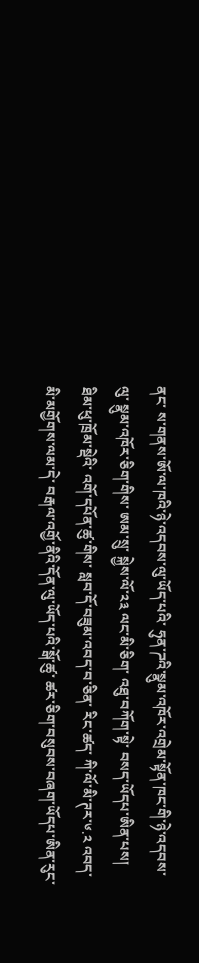ནང་ ས་གནས་ཨོ་ལ་ཁའི་ཉེ་འདབས་ལུ་ཡོད་པའི་ ཧུན་ཌའི་སྣུམ་འཁོར་འགྲེམ་སྟོན་ཁང་གི་ཉེ་འདབས་ལུ་ སྣུམ་འཁོར་ཅིག་གིས་ ཨམ་སྲུ་ སྐྱེས་ལོ་༢༣ ལང་མི་ཅིག་ འཐུ་བཀོག་སྟེ་ བསད་ཡོདཔ་ཨིན་པས།
ཐིམ་ཕུ་ཁྲོམ་སྡེའི་ འགོ་དཔོན་ཚུ་གིས་ སླབ་དོ་བཟུམ་འབད་བ་ཅིན་ རིང་ཚད་ ཀི་ལོ་མི་ཊར་༦.༢ འབད་མི་མགྱོགས་ལམ་དེ་ བརྒལ་འགྱོ་ནིའི་དོན་ལུ་ཡོད་པའི་སྒོ་ཚུ་ ཚར་ཅིག་བསུབས་བཞག་ཡོདཔ་ཨིན་རུང་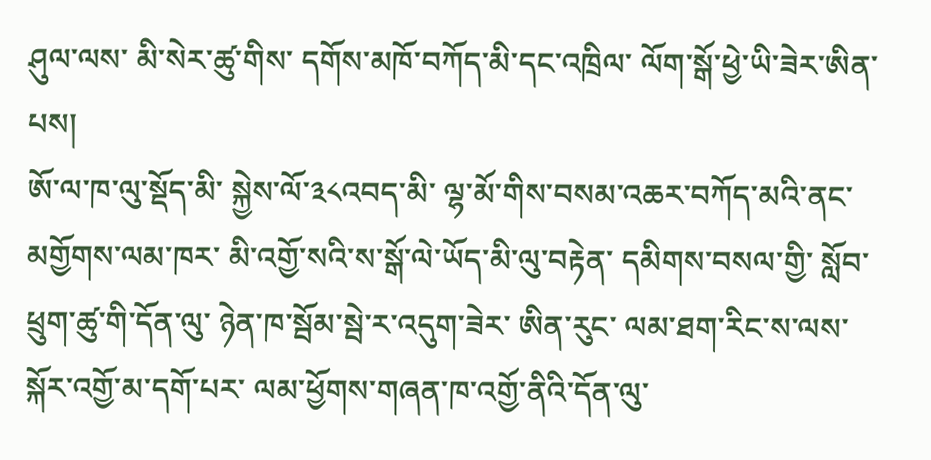ཤུལ་ལས་ མི་སེར་ཚུ་གིས་ དགོས་མཁོ་བཀོད་མི་དང་འཁྲིལ་ ལོག་སྒོ་ཕྱེ་ཡི་ཟེར་ཨིན་པས།
ཨོ་ལ་ཁ་ལུ་སྡོད་མི་ སྐྱེས་ལོ་༣༨འབད་མི་ ལྷ་མོ་གིས་བསམ་འཆར་བཀོད་མའི་ནང་ མགྱོགས་ལམ་ཁར་ མི་འགྱོ་སའི་ས་སྒོ་ལེ་ཡོད་མི་ལུ་བརྟེན་ དམིགས་བསལ་གྱི་ སློབ་ཕྲུག་ཚུ་གི་དོན་ལུ་ ཉེན་ཁ་སྦོམ་སྦེ་ར་འདུག་ཟེར་ ཨིན་རུང་ ལམ་ཐག་རིང་ས་ལས་ སྐོར་འགྱོ་མ་དགོ་པར་ ལམ་ཕྱོགས་གཞན་ཁ་འགྱོ་ནིའི་དོན་ལུ་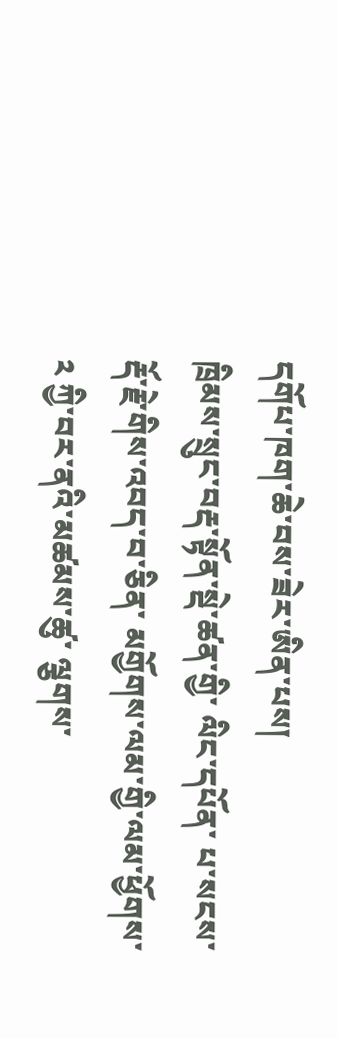དགོཔ་ཁག་ཆེ་བས་ཟེར་ཨིན་པས།
ཁྲིམས་སྲུང་བརྡ་སྟོན་སྡེ་ཚན་གྱི་ ལིང་དཔོན་ པ་སངས་རྡོ་རྗེ་གིས་འབད་བ་ཅིན་ མགྱོགས་ལམ་གྱི་ལམ་ཕྱོགས་༢ ཀྱི་བར་ནའི་མཚམས་ཚུ་ ལྕགས་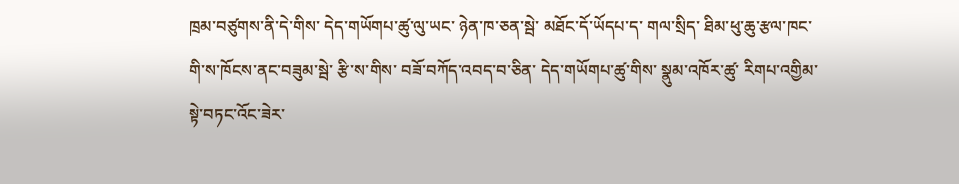ཁྲམ་བཙུགས་ནི་དེ་གིས་ དེད་གཡོགཔ་ཚུ་ལུ་ཡང་ ཉེན་ཁ་ཅན་སྦེ་ མཐོང་དོ་ཡོདཔ་ད་ གལ་སྲིད་ ཐིམ་ཕུ་ཆུ་རྩལ་ཁང་གི་ས་ཁོངས་ནང་བཟུམ་སྦེ་ རྩི་ས་གིས་ བཟོ་བཀོད་འབད་བ་ཅིན་ དེད་གཡོགཔ་ཚུ་གིས་ སྣུམ་འཁོར་ཚུ་ རིགཔ་འགྱིམ་སྟེ་བཏང་འོང་ཟེར་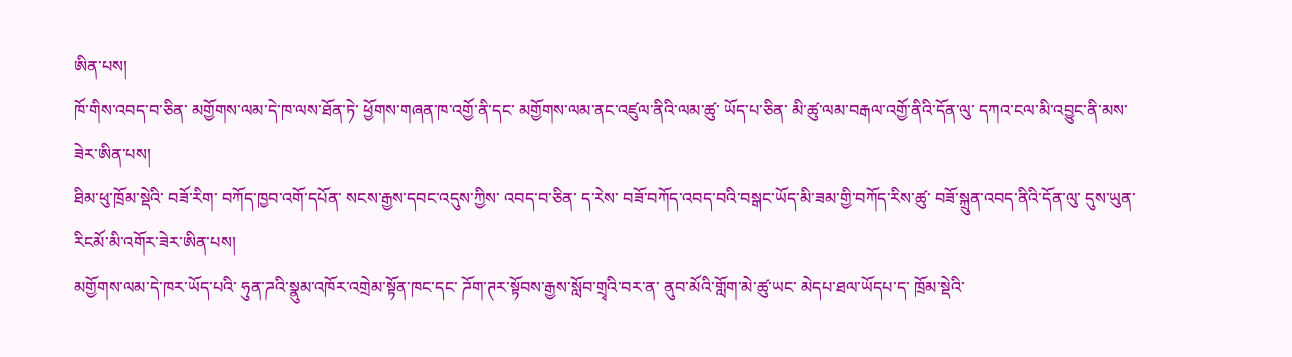ཨིན་པས།
ཁོ་གིས་འབད་བ་ཅིན་ མགྱོགས་ལམ་དེ་ཁ་ལས་ཐོན་ཏེ་ ཕྱོགས་གཞན་ཁ་འགྱོ་ནི་དང་ མགྱོགས་ལམ་ནང་འཛུལ་ནིའི་ལམ་ཚུ་ ཡོད་པ་ཅིན་ མི་ཚུ་ལམ་བརྒལ་འགྱོ་ནིའི་དོན་ལུ་ དཀའ་ངལ་མི་འབྱུང་ནི་མས་ཟེར་ཨིན་པས།
ཐིམ་ཕུ་ཁྲོམ་སྡེའི་ བཟོ་རིག་ བཀོད་ཁྱབ་འགོ་དཔོན་ སངས་རྒྱས་དབང་འདུས་ཀྱིས་ འབད་བ་ཅིན་ ད་རེས་ བཟོ་བཀོད་འབད་བའི་བསྒང་ཡོད་མི་ཟམ་གྱི་བཀོད་རིས་ཚུ་ བཟོ་སྐྲུན་འབད་ནིའི་དོན་ལུ་ དུས་ཡུན་རིངམོ་མི་འགོར་ཟེར་ཨིན་པས།
མགྱོགས་ལམ་དེ་ཁར་ཡོད་པའི་ ཧུན་ཌའི་སྣུམ་འཁོར་འགྲེམ་སྟོན་ཁང་དང་ ཌོག་ཊར་སྟོབས་རྒྱས་སློབ་གྲྭའི་བར་ན་ ནུབ་མོའི་གློག་མེ་ཚུ་ཡང་ མེདཔ་ཐལ་ཡོདཔ་ད་ ཁྲོམ་སྡེའི་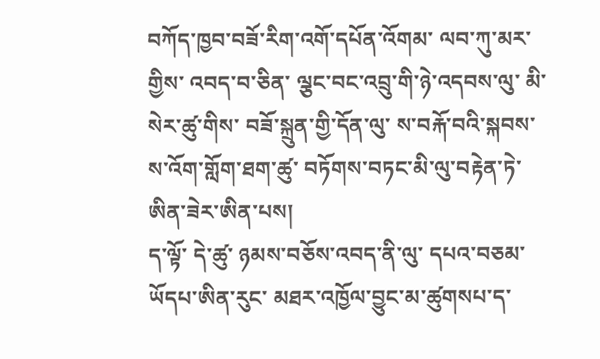བཀོད་ཁྱབ་བཟོ་རིག་འགོ་དཔོན་འོགམ་ ལབ་ཀུ་མར་གྱིས་ འབད་བ་ཅིན་ ལྕང་བང་འབྲུ་གི་ཉེ་འདབས་ལུ་ མི་སེར་ཚུ་གིས་ བཟོ་སྐྲུན་གྱི་དོན་ལུ་ ས་བརྐོ་བའི་སྐབས་ ས་འོག་གློག་ཐག་ཚུ་ བཏོགས་བཏང་མི་ལུ་བརྟེན་ཏེ་ ཨིན་ཟེར་ཨིན་པས།
ད་ལྟོ་ དེ་ཚུ་ ཉམས་བཅོས་འབད་ནི་ལུ་ དཔའ་བཅམ་ཡོདཔ་ཨིན་རུང་ མཐར་འཁྱོལ་བྱུང་མ་ཚུགསཔ་ད་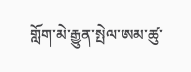གློག་མེ་རྒྱུན་སྤེལ་ཨམ་ཚུ་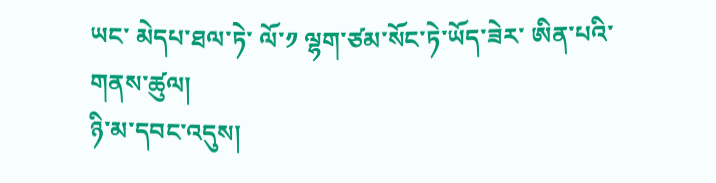ཡང་ མེདཔ་ཐལ་ཏེ་ ལོ་༡ ལྷག་ཙམ་སོང་ཏེ་ཡོད་ཟེར་ ཨིན་པའི་གནས་ཚུལ།
ཉི་མ་དབང་འདུས།